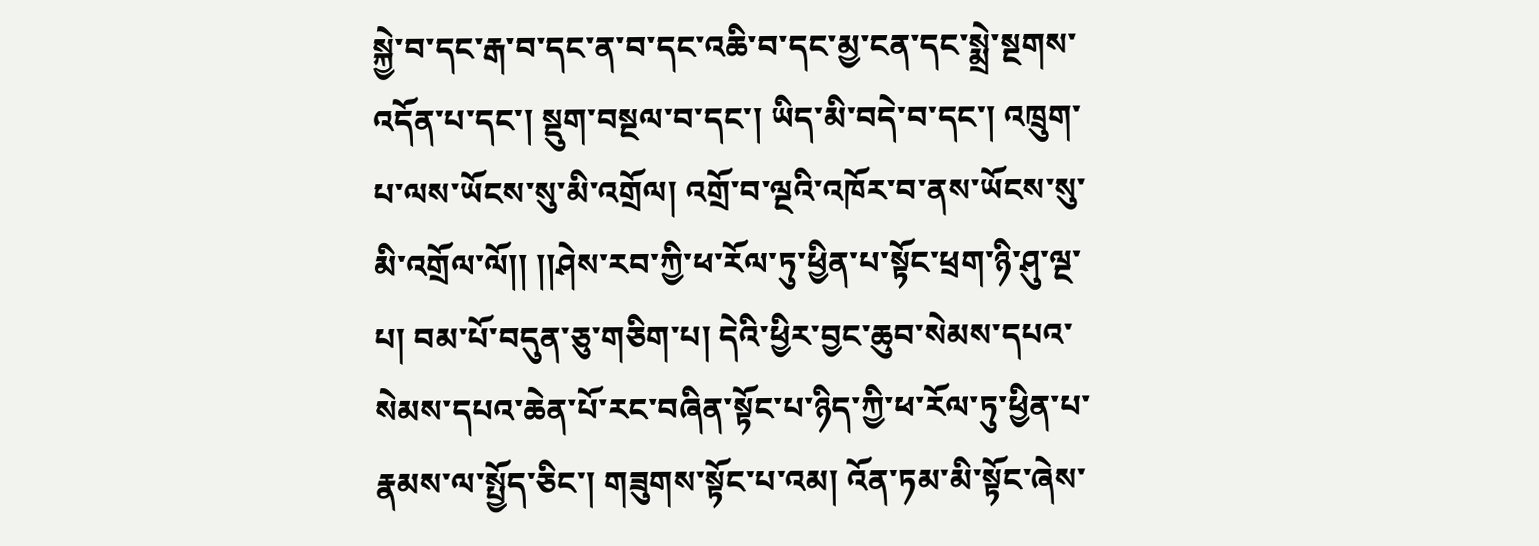སྐྱེ་བ་དང་རྒ་བ་དང་ན་བ་དང་འཆི་བ་དང་མྱ་ངན་དང་སྨྲེ་སྔགས་འདོན་པ་དང་། སྡུག་བསྔལ་བ་དང་། ཡིད་མི་བདེ་བ་དང་། འཁྲུག་པ་ལས་ཡོངས་སུ་མི་འགྲོལ། འགྲོ་བ་ལྔའི་འཁོར་བ་ནས་ཡོངས་སུ་མི་འགྲོལ་ལོ།། །།ཤེས་རབ་ཀྱི་ཕ་རོལ་ཏུ་ཕྱིན་པ་སྟོང་ཕྲག་ཉི་ཤུ་ལྔ་པ། བམ་པོ་བདུན་ཅུ་གཅིག་པ། དེའི་ཕྱིར་བྱང་ཆུབ་སེམས་དཔའ་སེམས་དཔའ་ཆེན་པོ་རང་བཞིན་སྟོང་པ་ཉིད་ཀྱི་ཕ་རོལ་ཏུ་ཕྱིན་པ་རྣམས་ལ་སྤྱོད་ཅིང་། གཟུགས་སྟོང་པ་འམ། འོན་ཏམ་མི་སྟོང་ཞེས་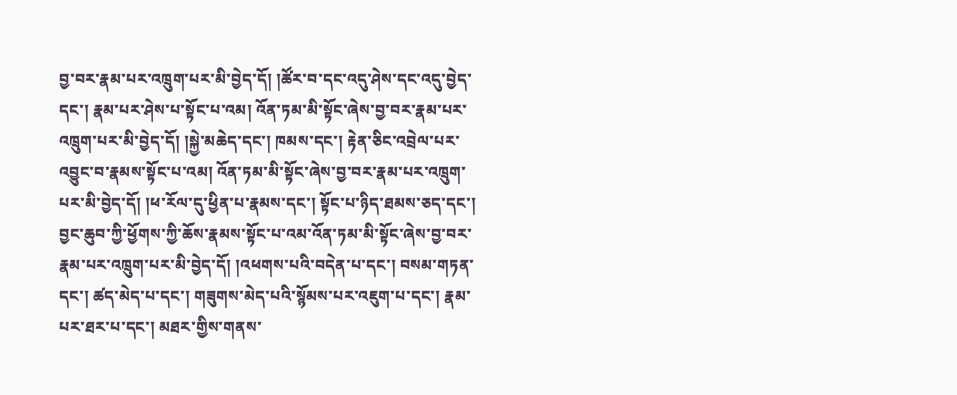བྱ་བར་རྣམ་པར་འཁྲུག་པར་མི་བྱེད་དོ། །ཚོར་བ་དང་འདུ་ཤེས་དང་འདུ་བྱེད་དང་། རྣམ་པར་ཤེས་པ་སྟོང་པ་འམ། འོན་ཏམ་མི་སྟོང་ཞེས་བྱ་བར་རྣམ་པར་འཁྲུག་པར་མི་བྱེད་དོ། །སྐྱེ་མཆེད་དང་། ཁམས་དང་། རྟེན་ཅིང་འབྲེལ་པར་འབྱུང་བ་རྣམས་སྟོང་པ་འམ། འོན་ཏམ་མི་སྟོང་ཞེས་བྱ་བར་རྣམ་པར་འཁྲུག་པར་མི་བྱེད་དོ། །ཕ་རོལ་དུ་ཕྱིན་པ་རྣམས་དང་། སྟོང་པ་ཉིད་ཐམས་ཅད་དང་། བྱང་ཆུབ་ཀྱི་ཕྱོགས་ཀྱི་ཆོས་རྣམས་སྟོང་པ་འམ་འོན་ཏམ་མི་སྟོང་ཞེས་བྱ་བར་རྣམ་པར་འཁྲུག་པར་མི་བྱེད་དོ། །འཕགས་པའི་བདེན་པ་དང་། བསམ་གཏན་དང་། ཚད་མེད་པ་དང་། གཟུགས་མེད་པའི་སྙོམས་པར་འཇུག་པ་དང་། རྣམ་པར་ཐར་པ་དང་། མཐར་གྱིས་གནས་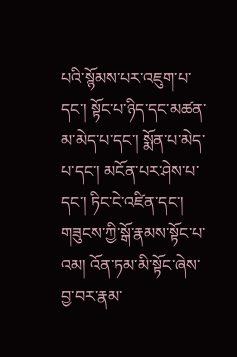པའི་སྙོམས་པར་འཇུག་པ་དང་། སྟོང་པ་ཉིད་དང་མཚན་མ་མེད་པ་དང་། སྨོན་པ་མེད་པ་དང་། མངོན་པར་ཤེས་པ་དང་། ཏིང་ངེ་འཛིན་དང་། གཟུངས་ཀྱི་སྒོ་རྣམས་སྟོང་པ་འམ། འོན་ཏམ་མི་སྟོང་ཞེས་བྱ་བར་རྣམ་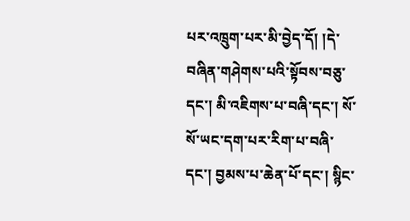པར་འཁྲུག་པར་མི་བྱེད་དོ། །དེ་བཞིན་གཤེགས་པའི་སྟོབས་བཅུ་དང་། མི་འཇིགས་པ་བཞི་དང་། སོ་སོ་ཡང་དག་པར་རིག་པ་བཞི་དང་། བྱམས་པ་ཆེན་པོ་དང་། སྙིང་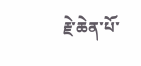རྗེ་ཆེན་པོ་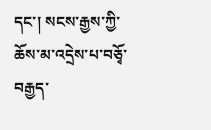དང་། སངས་རྒྱས་ཀྱི་ཆོས་མ་འདྲེས་པ་བཅྭོ་བརྒྱད་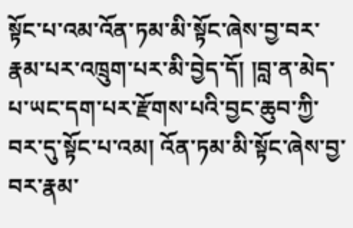སྟོང་པ་འམ་འོན་ཏམ་མི་སྟོང་ཞེས་བྱ་བར་རྣམ་པར་འཁྲུག་པར་མི་བྱེད་དོ། །བླ་ན་མེད་པ་ཡང་དག་པར་རྫོགས་པའི་བྱང་ཆུབ་ཀྱི་བར་དུ་སྟོང་པ་འམ། འོན་ཏམ་མི་སྟོང་ཞེས་བྱ་བར་རྣམ་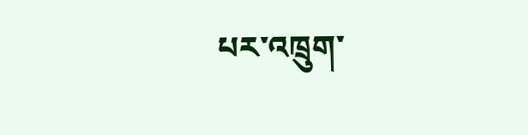པར་འཁྲུག་